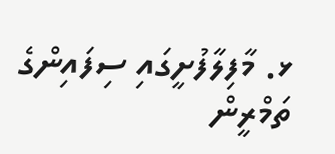ޅ. މާފިލާފުށީގައި ސިފައިންގެ ތަމްރީން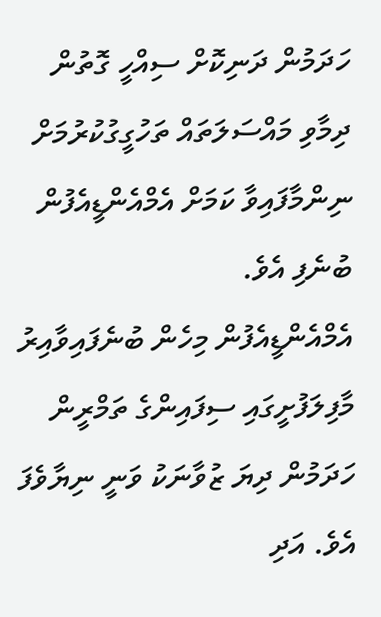ހަދަމުން ދަނިކޮށް ސިއްހީ ގޮތުން ދިމާވި މައްސަލަތައް ތަހުގީގުކުރުމަށް ނިންމާފައިވާ ކަމަށް އެމްއެންޑީއެފުން ބުނެފި އެވެ.
އެމްއެންޑީއެފުން މިހެން ބުނެފައިވާއިރު މާފިލަފުށީގައި ސިފައިންގެ ތަމްރީން ހަދަމުން ދިޔަ ޒުވާނަކު ވަނީ ނިޔާވެފަ އެވެ. އަދި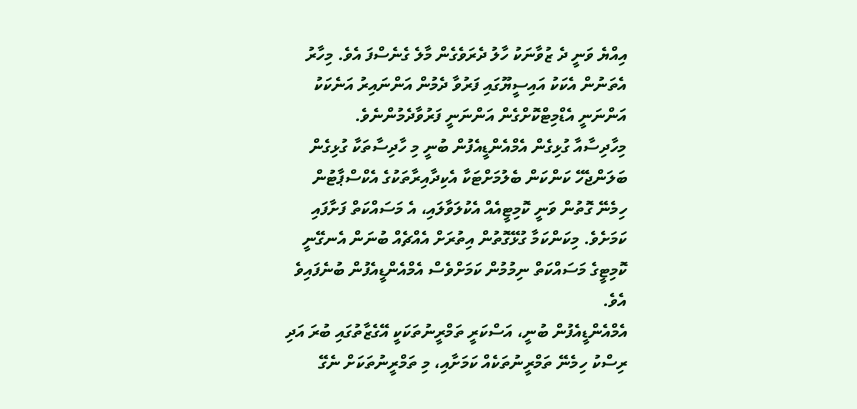އިއްޔެ ވަނީ ދެ ޒުވާނަކު ހާލު ދެރަވެގެން މާލެ ގެނެސްފަ އެވެ. މިހާރު އެތަނުން އެކަކު އައިސީޔޫގައި ފަރުވާ ދެމުން އަންނައިރު އަނެކަކު އަންނަނީ އެޑްމިޓްކޮށްގެން އަންނަނީ ފަރުވާދެމުންނެވެ.
މިހާދިސާއާ ގުޅިގެން އެމްއެންޑީއެފުން ބުނީ މި ހާދިސާތަކާ ގުޅިގެން ބަލަންޖެހޭ ކަންކަން ބެލުމަށްޓަކާ އެކިދާއިރާތަކުގެ އެކްސްޕާޓުން ހިމެނޭ ގޮތުން ވަނީ ކޮމިޓީއެއް އެކުލަވާލައި، އެ މަސައްކަތް ފަށާފައި ކަމަށެވެ. މިކަންކަމާ ގުޅޭގޮތުން އިތުރަށް އެއްޗެއް ބުނަން އެނގޭނީ ކޮމިޓީގެ މަސައްކަތް ނިމުމުން ކަމަށްވެސް އެމްއެންޑީއެފުން ބުނެފައިވެ އެވެ.
އެމްއެންޑީއެފުން ބުނީ، އަސްކަރީ ތަމްރީނުތަކަކީ އޭގެޒާތުގައި ބުރަ އަދި ރިސްކު ހިމެނޭ ތަމްރީނުތަކެއް ކަމަށާއި، މި ތަމްރީނުތަކަށް ނެގޭ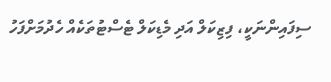ސިފައިންނަކީ، ފިޒިކަލް އަދި މެޑިކަލް ޓެސްޓުތަކެއް ހެދުމަށްފަހު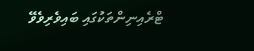ޓްރެއިނިންތަކުގައި ބައިވެރިވެވޭ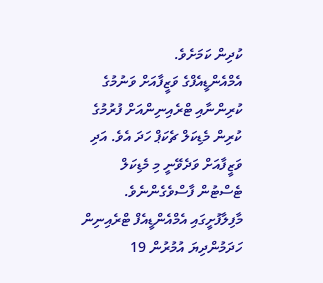ކުދިން ކަމަށެވެ.
އެމްއެންޑީއެފްގެ ވަޒީފާއަށް ވަނުމުގެ ކުރިންނާއި ޓްރެއިނިންއަށް ފުރުމުގެ ކުރިން މެޑިކަލް ޗެކަޕް ހަދަ އެވެ. އަދި ވަޒީފާއަށް ވަދެވޭނީ މި މެޑިކަލް ޓެސްޓުން ފާސްވެގެންނެވެ.
މާފިލާފުށީގައި އެމްއެންޑީއެފް ޓްރެއިނިން ހަދަމުންދިޔަ އުމުރުން 19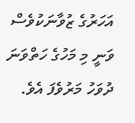އަހަރުގެ ޒުވާނަކުވެސް ވަނީ މި މަހުގެ ހަތްވަނަ ދުވަހު މަރުވެފަ އެވެ.